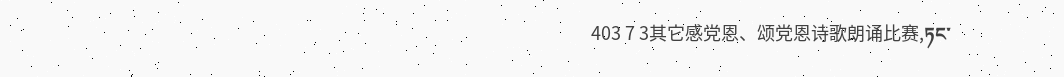403 7 3其它感党恩、颂党恩诗歌朗诵比赛,ཏང་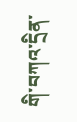གི་བཀའ་དྲིན་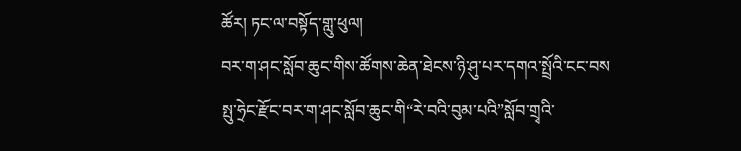ཚོར། ཏང་ལ་བསྟོད་གླུ་ཕུལ།
བར་ག་ཤང་སློབ་ཆུང་གིས་ཚོགས་ཆེན་ཐེངས་ཉི་ཤུ་པར་དགའ་སྤྲོའི་ངང་བས
སྤུ་ཧྲེང་རྫོང་བར་ག་ཤང་སློབ་ཆུང་གི“རེ་བའི་བུམ་པའི”སློབ་གྲྭའི་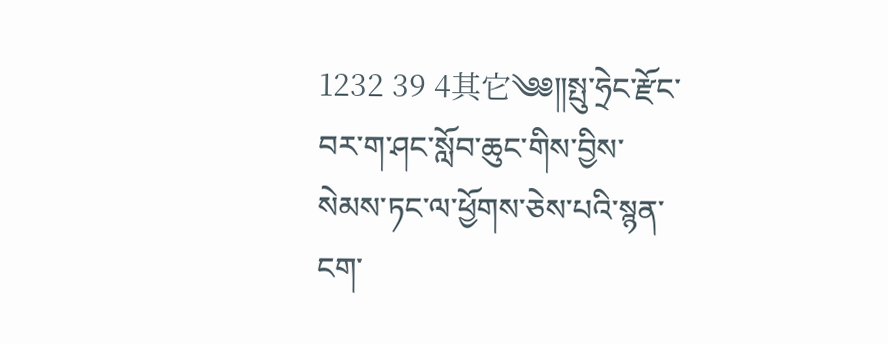1232 39 4其它༄༅༎སྤུ་ཧྲེང་རྫོང་བར་ག་ཤང་སློབ་ཆུང་གིས་བྱིས་སེམས་ཏང་ལ་ཕྱོགས་ཅེས་པའི་སྙན་ངག་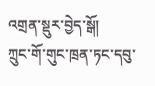འགྲན་སྡུར་བྱེད་སྒོ།
ཀྲུང་གོ་གུང་ཁྲན་ཏང་དབུ་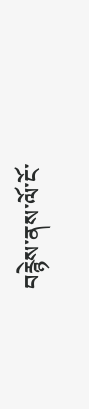བརྙེས་ནས་ལོ་ངོ་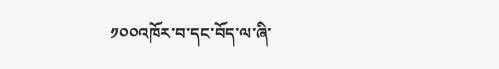༡༠༠འཁོར་བ་དང་བོད་ལ་ཞི་